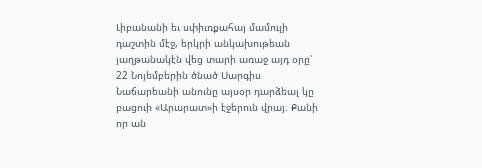Լիբանանի եւ սփիւռքահայ մամուլի դաշտին մէջ, երկրի անկախութեան յաղթանակէն վեց տարի առաջ այդ օրը՝ 22 Նոյեմբերին ծնած Սարգիս Նաճարեանի անունը այսօր դարձեալ կը բացուի «Արարատ»ի էջերուն վրայ։ Քանի որ ան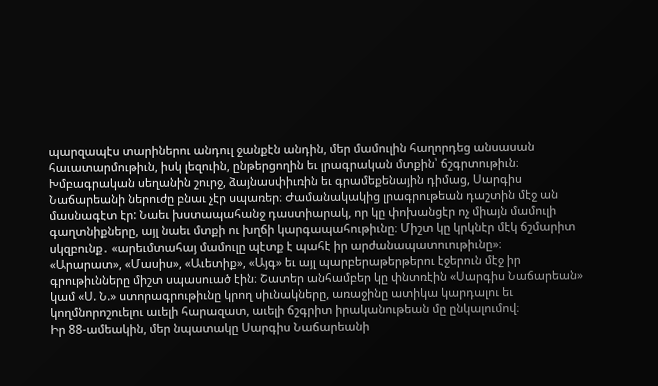պարզապէս տարիներու անդուլ ջանքէն անդին, մեր մամուլին հաղորդեց անսասան հաւատարմութիւն, իսկ լեզուին, ընթերցողին եւ լրագրական մտքին՝ ճշգրտութիւն։
Խմբագրական սեղանին շուրջ, ձայնասփիւռին եւ գրամեքենային դիմաց, Սարգիս Նաճարեանի ներուժը բնաւ չէր սպառեր։ Ժամանակակից լրագրութեան դաշտին մէջ ան մասնագէտ էր: Նաեւ խստապահանջ դաստիարակ, որ կը փոխանցէր ոչ միայն մամուլի գաղտնիքները, այլ նաեւ մտքի ու խղճի կարգապահութիւնը։ Միշտ կը կրկնէր մէկ ճշմարիտ սկզբունք․ «արեւմտահայ մամուլը պէտք է պահէ իր արժանապատուութիւնը»։
«Արարատ», «Մասիս», «Աւետիք», «Այգ» եւ այլ պարբերաթերթերու էջերուն մէջ իր գրութիւնները միշտ սպասուած էին։ Շատեր անհամբեր կը փնտռէին «Սարգիս Նաճարեան» կամ «Ս. Ն.» ստորագրութիւնը կրող սիւնակները, առաջինը ատիկա կարդալու եւ կողմնորոշուելու աւելի հարազատ, աւելի ճշգրիտ իրականութեան մը ընկալումով։
Իր 88-ամեակին, մեր նպատակը Սարգիս Նաճարեանի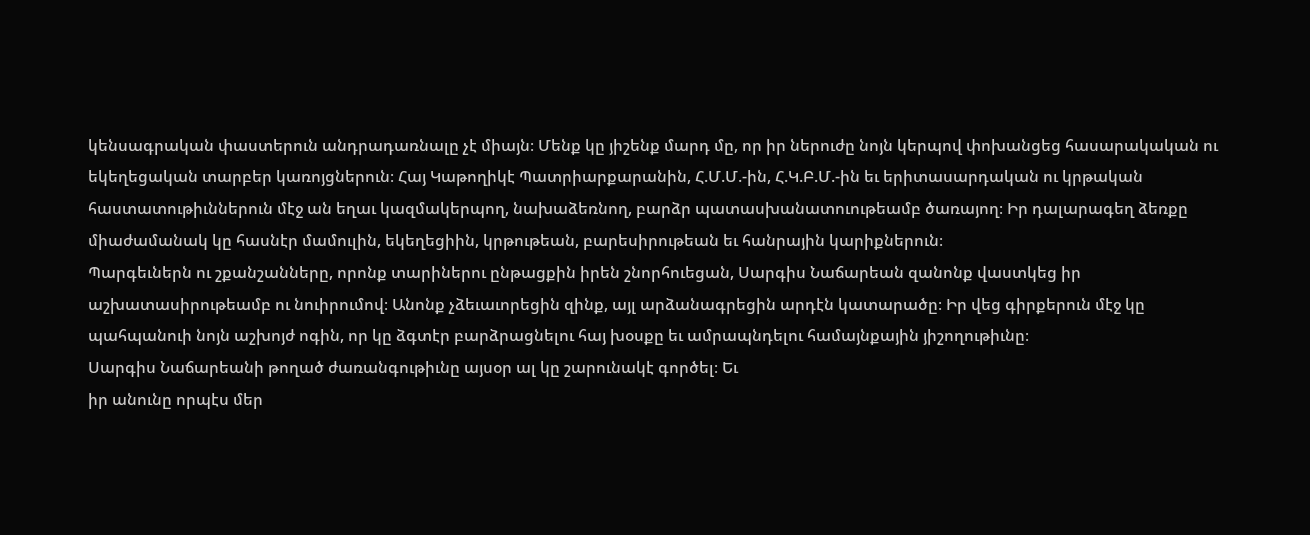կենսագրական փաստերուն անդրադառնալը չէ միայն։ Մենք կը յիշենք մարդ մը, որ իր ներուժը նոյն կերպով փոխանցեց հասարակական ու եկեղեցական տարբեր կառոյցներուն։ Հայ Կաթողիկէ Պատրիարքարանին, Հ.Մ.Մ.-ին, Հ.Կ.Բ.Մ.-ին եւ երիտասարդական ու կրթական հաստատութիւններուն մէջ ան եղաւ կազմակերպող, նախաձեռնող, բարձր պատասխանատուութեամբ ծառայող։ Իր դալարագեղ ձեռքը միաժամանակ կը հասնէր մամուլին, եկեղեցիին, կրթութեան, բարեսիրութեան եւ հանրային կարիքներուն։
Պարգեւներն ու շքանշանները, որոնք տարիներու ընթացքին իրեն շնորհուեցան, Սարգիս Նաճարեան զանոնք վաստկեց իր աշխատասիրութեամբ ու նուիրումով։ Անոնք չձեւաւորեցին զինք, այլ արձանագրեցին արդէն կատարածը։ Իր վեց գիրքերուն մէջ կը պահպանուի նոյն աշխոյժ ոգին, որ կը ձգտէր բարձրացնելու հայ խօսքը եւ ամրապնդելու համայնքային յիշողութիւնը։
Սարգիս Նաճարեանի թողած ժառանգութիւնը այսօր ալ կը շարունակէ գործել։ Եւ
իր անունը որպէս մեր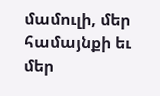մամուլի, մեր համայնքի եւ մեր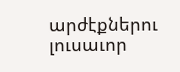արժէքներու լուսաւոր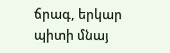ճրագ, երկար պիտի մնայ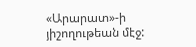«Արարատ»-ի յիշողութեան մէջ: